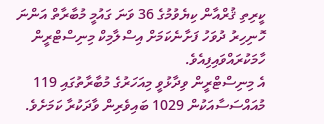ކީރިތި ޤުރްއާން ކިޔެވުމުގެ 36 ވަނަ ގައުމީ މުބާރާތް އަންނަ ހޮނިހިރު ދުވަހު ފަށާނެކަމަށް އިސްލާމިކް މިނިސްޓްރީން ހާމަކުރައްވައިފިއެވެ.
އެ މިނިސްޓްރީން ވިދާޅުވީ މިއަހަރުގެ މުބާރާތުގައި 119 މުއައްސަސާއަކުން 1029 ބައިވެރިން ވާދަކުރާ ކަމަށެވެ.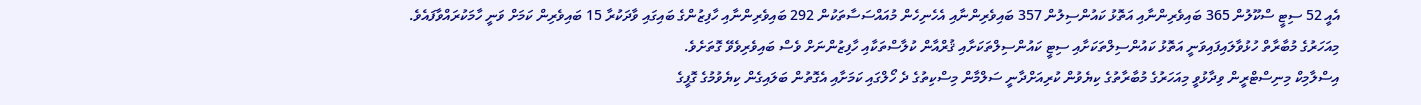އެއީ 52 ސިޓީ ސްކޫލުން 365 ބައިވެރިންނާއި އަތޮޅު ކައުންސިލުން 357 ބައިވެރިންނާއި އެހެނިހެން މުއައްސަސާތަކުން 292 ބައިވެރިންނާއި ހާފިޒުންގެ ބައިގައި ވާދަކުރާ 15 ބައިވެރިން ކަމަށް ވަނީ ހާމަކުރައްވާފައެވެ.
މިއަހަރުގެ މުބާރާތް ހުޅުވާލައިފައިވަނީ އަތޮޅު ކައުންސިލްތަކަށާއި ސިޓީ ކައުންސިލްތަކަށާއި ޤުރްއާން ކުލާސްތަކާއި ހާފިޒުންނަށް ވެސް ބައިވެރިވެވޭ ގޮތަށެވެ.
އިސްލާމިކް މިނިސްޓްރީން ވިދާޅުވީ މިއަހަރުގެ މުބާރާތުގެ ކިޔެވުން ކުރިއަށްދާނީ ސަލްމާން މިސްކިތުގެ ދެ ހޯލްގައި ކަމަށާއި އެގޮތުން ބަލައިގެން ކިޔެވުމުގެ ގޮފީގެ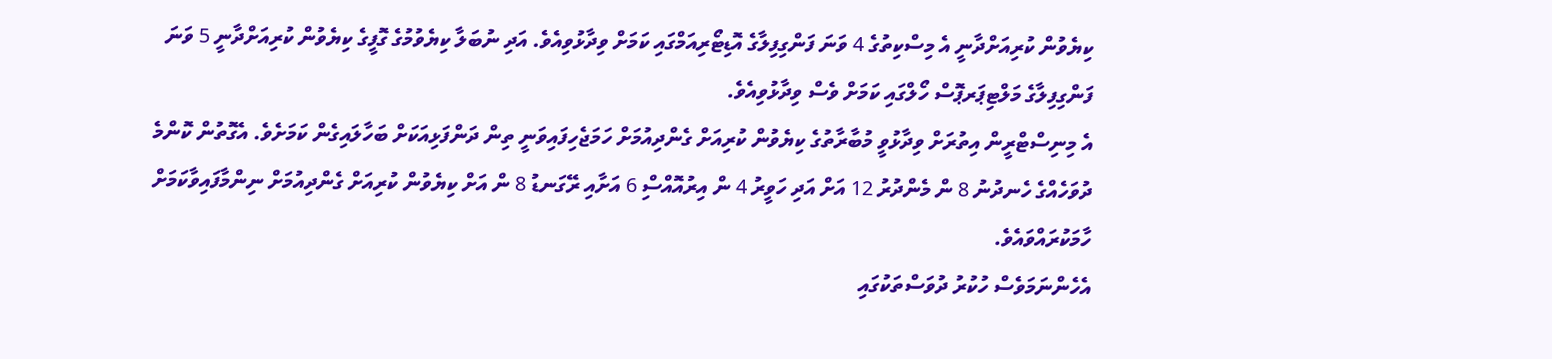ކިޔެވުން ކުރިއަށްދާނީ އެ މިސްކިތުގެ 4 ވަނަ ފަންގިފިލާގެ އޮޑިޓޯރިއަމްގައި ކަމަށް ވިދާޅުވިއެވެ. އަދި ނުބަލާ ކިޔެވުމުގެ ގޮފީގެ ކިޔެވުން ކުރިއަށްދާނީ 5 ވަނަ ފަންގިފިލާގެ މަލްޓިޕަރޕޮސް ހޯލްގައި ކަމަށް ވެސް ވިދާޅުވިއެވެ.
އެ މިނިސްޓްރީން އިތުރަށް ވިދާޅުވީ މުބާރާތުގެ ކިޔެވުން ކުރިއަށް ގެންދިއުމަށް ހަމަޖެހިފައިވަނީ ތިން ދަންފަޅިއަކަށް ބަހާލައިގެން ކަމަށެވެ. އެގޮތުން ކޮންމެ ދުވަހެއްގެ ހެނދުނު 8 ން މެންދުރު 12 އަށް އަދި ހަވީރު 4 ން އިރުއޮއްސްި 6 އަށާއި ރޭގަނޑު 8 ން އަށް ކިޔެވުން ކުރިއަށް ގެންދިއުމަށް ނިންމާފައިވާކަމަށް ހާމަކުރައްވައެވެ.
އެހެންނަމަވެސް ހުކުރު ދުވަސްތަކުގައި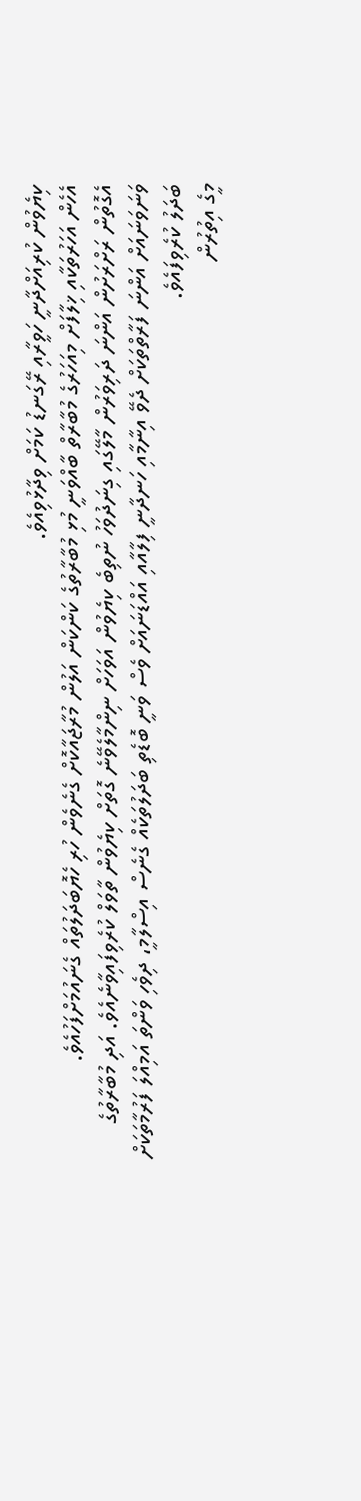ކިޔެވުން ކުރިއަށްދާނީ ހަވީރާއި ރޭގަނޑު ކަމަށް ވިދާޅުވިއެވެ.
އެހެން އަހަރުތަކާއި ޚިލާފަށް މިއަހަރުގެ މުބާރާތް ބާއްވަނީ މުޅި މުބާރާތުގެ ކަންކަން އަލުން މުރާޖައާކޮށް ގެނެވެން ހުރި ހެޔޮބަދަލުތައް ގެނައުމަށްފަހުއެވެ.
އެގޮތުން ރަށްރަށުން އަންނަ ދަރިވަރުން މާލޭގައި ގިނަދުވަހު ނުތިބެ ކިޔެވުން އަވަހަށް ނިންމާލެވޭނެ ގޮތަށް ކިޔެވުން ތާވަލް ކުރެވިފައިވާނެއެވެ. އަދި މުބާރާތުގެ ވަނަވަނައަށް އަންނަ ފަރާތްތަކަށް ދެވޭ އިނާމާއި ހަނދާނީ ފިލާއާއި އައްޑަނައަށް ވެސް ވަނީ ބޮޑެތި ބަދަލުތަކެއް ގެނެސް އިސްލާމީ، ދިވެހި ވަންތަ އަމިއްލަ ފަރުމާތަކަށް ބަދަލު ކުރެވިފައެވެ.
މީގެ އިތުރުން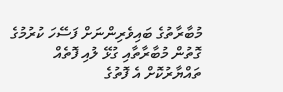މުބާރާތުގެ ބައިވެރިންނަށް ފަސޭހަ ކުރުމުގެ ގޮތުން މުބާރާތާއި ގުޅޭ ލުއި ފޮތެއް ތައްޔާރުކޮށް އެ ފޮތުގެ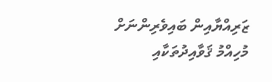ޒަރިއްޔާއިން ބައިވެރިންނަށް މުހިއްމު ޤަވާއިދުތަކާއި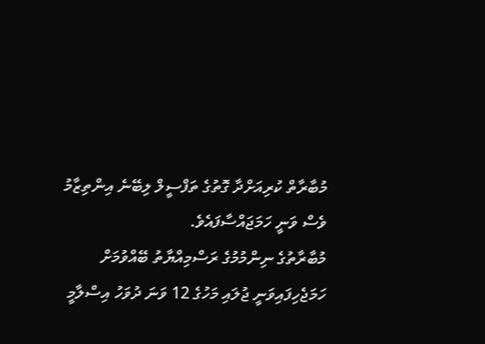މުބާރާތް ކުރިއަށްދާ ގޮތުގެ ތަފްސީލް ލިބޭނެ އިންތިޒާމު ވެސް ވަނީ ހަމަޖައްސާފައެވެ.
މުބާރާތުގެ ނިންމުމުގެ ރަސްމިއްޔާތު ބޭއްވުމަށް ހަމަޖެހިފައިވަނީ ޖުލައި މަހުގެ 12 ވަނަ ދުވަހު އިސްލާމީ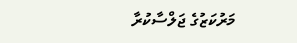މަރުކަޒުގެ ޖަލްސާކުރާ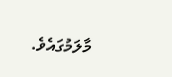މާލަމުގައެވެ.